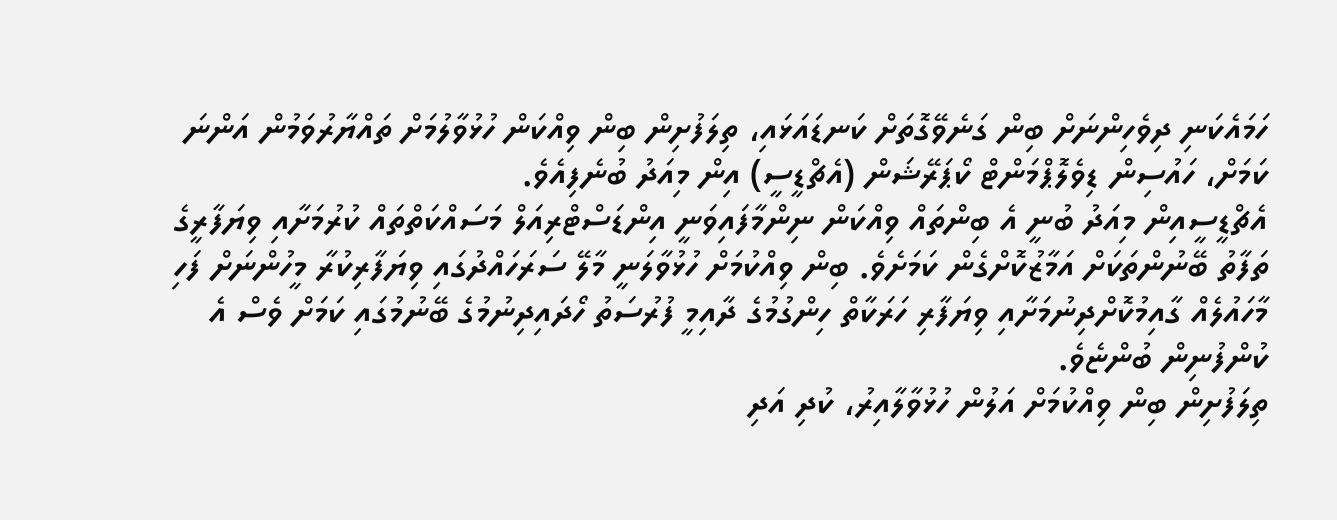ހަމައެކަނި ދިވެހިންނަށް ބިން ގަނެވޭގޮތަށް ކަނޑައަޅައި، ތިލަފުށިން ބިން ވިއްކަން ހުޅުވާލުމަށް ތައްޔާރުވަމުން އަންނަ ކަމަށް، ހައުސިން ޑިވެލޮޕްމަންޓް ކޯޕަރޭޝަން (އެޗްޑީސީ) އިން މިއަދު ބުނެފިއެވެ.
އެޗްޑީސީއިން މިއަދު ބުނީ އެ ބިންތައް ވިއްކަން ނިންމާފައިވަނީ އިންޑަސްޓްރިއަލް މަސައްކަތްތައް ކުރުމަށާއި ވިޔަފާރީގެ ތަފާތު ބޭނުންތަކަށް އަމާޒުކޮށްގެން ކަމަށެވެ. ބިން ވިއްކުމަށް ހުޅުވާލަނީ މާލޭ ސަރަހައްދުގައި ވިޔަފާރިކުރާ މީހުންނަށް ފަހި މާހައުލެއް ގާއިމުކޮށްދިނުމަށާއި ވިޔަފާރި ހަރަކާތް ހިންގުމުގެ ދާއިމީ ފުރުސަތު ހޯދައިދިނުމުގެ ބޭނުމުގައި ކަމަށް ވެސް އެ ކުންފުނިން ބުންޏެވެ.
ތިލަފުށިން ބިން ވިއްކުމަށް އަލުން ހުޅުވާލާއިރު، ކުދި އަދި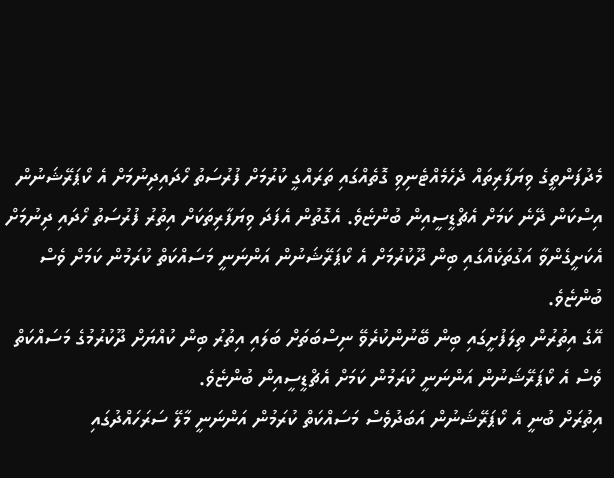މެދުފަންތީގެ ވިޔަފާރިތައް ދެހެމެއްޓެނިވި ގޮތެއްގައި ތަރައްގީ ކުރުމަށް ފުރުސަތު ހޯދައިދިނުމަށް އެ ކޯޕަރޭޝަނުން އިސްކަން ދޭނެ ކަމަށް އެޗްޑީސީއިން ބުންޏެވެ. އެގޮތުން އެފަދަ ވިޔަފާރިތަކަށް އިތުރު ފުރުސަތު ހޯދައި ދިނުމަށް އެކަށީގެންވާ އަގުތަކެއްގައި ބިން ދޫކުރުމަށް އެ ކޯޕަރޭޝަނުން އަންނަނީ މަސައްކަތް ކުރަމުން ކަމަށް ވެސް ބުންޏެވެ.
އޭގެ އިތުރުން ތިލަފުށީގައި ބިން ބޭނުންކުރެވޭ ނިސްބަތަށް ބަލައި އިތުރު ބިން ކުއްޔަށް ދޫކުރުމުގެ މަސައްކަތް ވެސް އެ ކޯޕަރޭޝަނުން އަންނަނީ ކުރަމުން ކަމަށް އެޗްޑީސީއިން ބުންޏެވެ.
އިތުރަށް ބުނީ އެ ކޯޕަރޭޝަނުން އަބަދުވެސް މަސައްކަތް ކުރަމުން އަންނަނީ މާލޭ ސަރަހައްދުގައި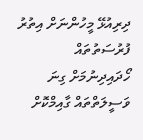ދިރިއުޅޭ މީހުންނަށް އިތުރު ފުރުސަތުތައް ހޯދައިދިނުމަށް ގިނަ ވަސީލަތްތައް ގާއިމްކޮށް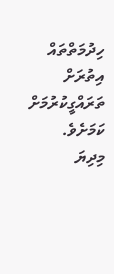ހިދުމަތްތައް އިތުރަށް ތަރައްގީކުރުމަށް ކަމަށެވެ.
މިދިޔަ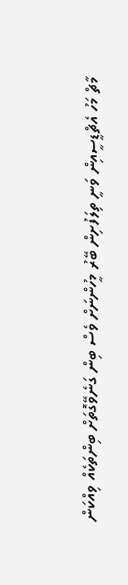މާޗް މަހު އެޗްޑީސީއިން ވަނީ ތިލަފުށިން ބޭރު މީހުންނަށް ވެސް ބިން ގަނެވޭގޮތަށް ބިންތަކެއް ވިއްކަން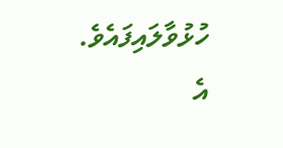ހުޅުވާލައިފައެވެ. އެ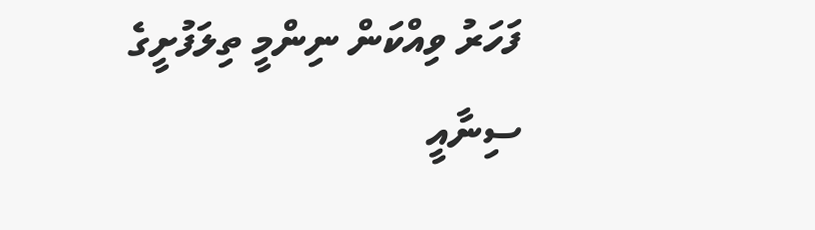ފަހަރު ވިއްކަން ނިންމީ ތިލަފުށީގެ ސިނާއީ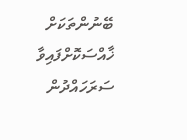ބޭނުންތަކަށް ޚާއްސަކޮށްފައިވާ ސަރަހައްދުން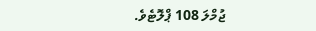ޖުމްލަ 108 ޕްލޮޓެވެ.